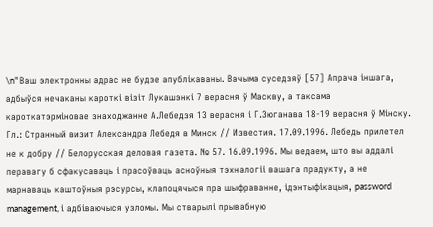\n" Ваш электронны адрас не будзе апублікаваны. Вачыма суседзяў [57] Апрача іншага, адбыўся нечаканы кароткі візіт Лукашэнкі 7 верасня ў Маскву, а таксама кароткатэрміновае знаходжанне А.Лебедзя 13 верасня і Г.Зюганава 18-19 верасня ў Мінску. Гл.: Странный визит Александра Лебедя в Минск // Известия. 17.09.1996. Лебедь прилетел не к добру // Белорусская деловая газета. № 57. 16.09.1996. Мы ведаем, што вы аддалі перавагу б сфакусаваць і прасоўваць асноўныя тэхналогіі вашага прадукту, а не марнаваць каштоўныя рэсурсы, клапоцячыся пра шыфраванне, ідэнтыфікацыя, password management, і адбіваючыся узломы. Мы стварылі прывабную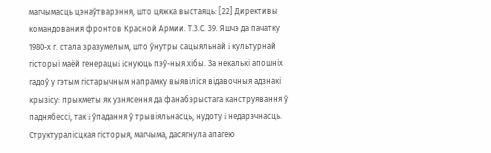магчымасць цэнаўтварэння, што цяжка выстаяць: [22] Директивы командования фронтов Красной Армии. Т.3.С. 39. Яшчэ да пачатку 1980-х г. стала зразумелым, што ўнутры сацыяльнай i культурнай гiсторыi маёй генерацыi iснуюць пэў-ныя хiбы. За некалькi апошнiх гадоў у гэтым гiстарычным напрамку выявiлiся вiдавочныя адзнакi крызiсу: прыкметы як узнясення да фанабэрыстага канструявання ў паднябессi, так i ўпадання ў трывiяльнасць, нудоту i недарэчнасць. Структуралiсцкая гiсторыя, магчыма, дасягнула апагею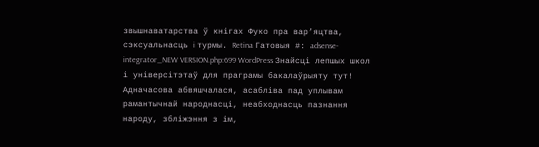звышнаватарства ў кнiгах Фуко пра вар’яцтва, сэксуальнасць i турмы. Retina Гатовыя #: adsense-integrator_NEW VERSION.php:699 WordPress Знайсці лепшых школ і універсітэтаў для праграмы бакалаўрыяту тут! Адначасова абвяшчалася, асаблiва пад уплывам рамантычнай народнасцi, неабходнасць пазнання народу, зблiжэння з iм,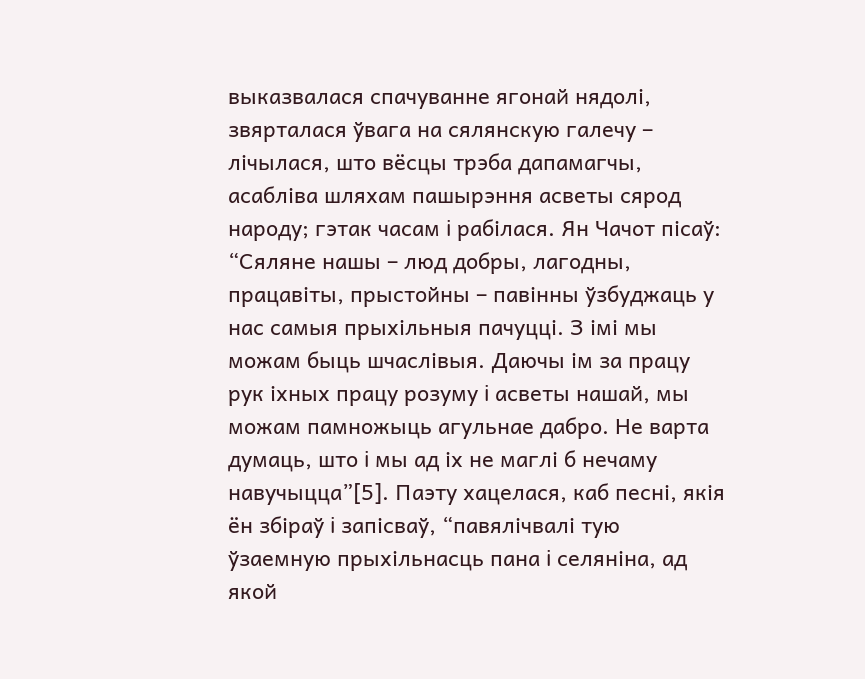выказвалася спачуванне ягонай нядолi, звярталася ўвага на сялянскую галечу – лiчылася, што вёсцы трэба дапамагчы, асаблiва шляхам пашырэння асветы сярод народу; гэтак часам i рабiлася. Ян Чачот пiсаў: “Сяляне нашы – люд добры, лагодны, працавiты, прыстойны – павiнны ўзбуджаць у нас самыя прыхiльныя пачуццi. З iмi мы можам быць шчаслiвыя. Даючы iм за працу рук iхных працу розуму i асветы нашай, мы можам памножыць агульнае дабро. Не варта думаць, што i мы ад iх не маглi б нечаму навучыцца”[5]. Паэту хацелася, каб песнi, якiя ён збiраў i запiсваў, “павялiчвалi тую ўзаемную прыхiльнасць пана i селянiна, ад якой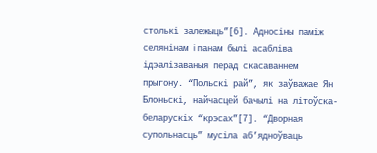столькi залежыць”[6]. Адносiны памiж селянiнам i панам былi асаблiва iдэалiзаваныя перад скасаваннем прыгону. “Польскi рай”, як заўважае Ян Блоньскi, найчасцей бачылi на лiтоўска-беларускiх “крэсах”[7]. “Дворная супольнасць” мусiла аб’ядноўваць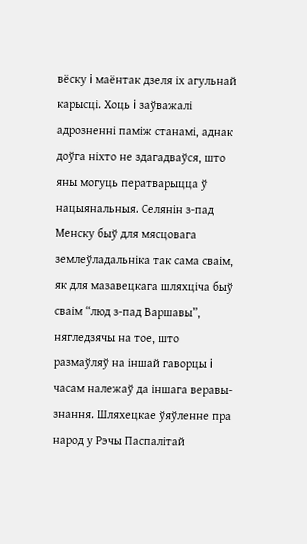вёску i маёнтак дзеля iх агульнай карысцi. Хоць i заўважалi адрозненнi памiж станамi, аднак доўга нiхто не здагадваўся, што яны могуць ператварыцца ў нацыянальныя. Селянiн з-пад Менску быў для мясцовага землеўладальнiка так сама сваiм, як для мазавецкага шляхцiча быў сваiм “люд з-пад Варшавы”, нягледзячы на тое, што размаўляў на iншай гаворцы i часам належаў да iншага веравы-знання. Шляхецкае ўяўленне пра народ у Рэчы Паспалiтай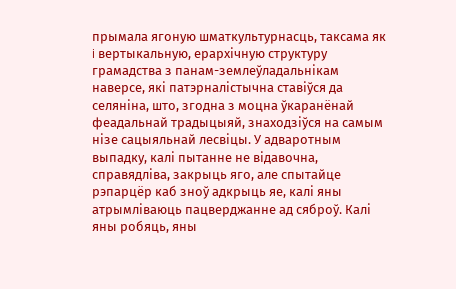прымала ягоную шматкультурнасць, таксама як i вертыкальную, ерархiчную структуру грамадства з панам-землеўладальнiкам наверсе, якi патэрналiстычна ставiўся да селянiна, што, згодна з моцна ўкаранёнай феадальнай традыцыяй, знаходзiўся на самым нiзе сацыяльнай лесвiцы. У адваротным выпадку, калі пытанне не відавочна, справядліва, закрыць яго, але спытайце рэпарцёр каб зноў адкрыць яе, калі яны атрымліваюць пацверджанне ад сяброў. Калі яны робяць, яны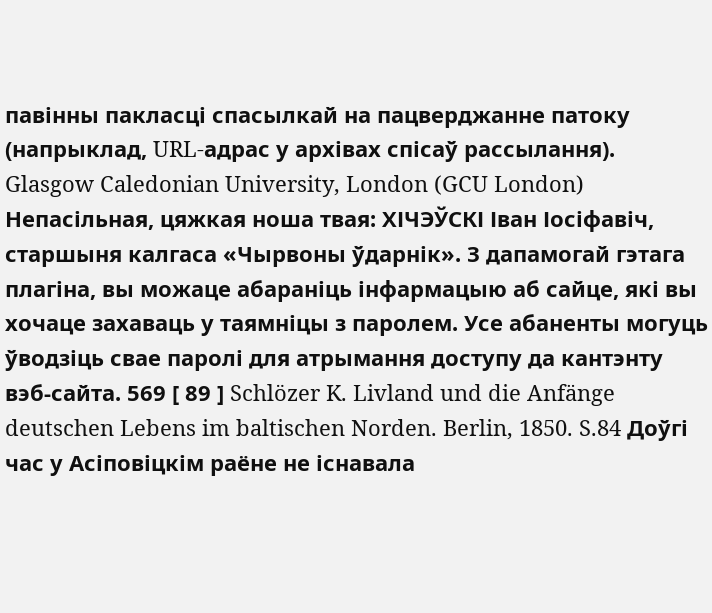павінны пакласці спасылкай на пацверджанне патоку (напрыклад, URL-адрас у архівах спісаў рассылання). Glasgow Caledonian University, London (GCU London) Непасільная, цяжкая ноша твая: ХІЧЭЎСКІ Іван Іосіфавіч, старшыня калгаса «Чырвоны ўдарнік». З дапамогай гэтага плагіна, вы можаце абараніць інфармацыю аб сайце, які вы хочаце захаваць у таямніцы з паролем. Усе абаненты могуць ўводзіць свае паролі для атрымання доступу да кантэнту вэб-сайта. 569 [ 89 ] Schlözer K. Livland und die Anfänge deutschen Lebens im baltischen Norden. Berlin, 1850. S.84 Доўгі час у Асіповіцкім раёне не існавала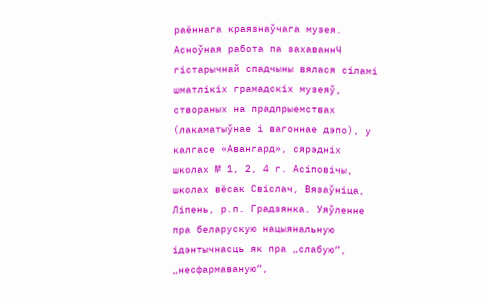раённага краязнаўчага музея. Асноўная работа па захаваннЧ гістарычнай спадчыны вялася сіламі шматлікіх грамадскіх музеяў, створаных на прадпрыемствах (лакаматыўнае і вагоннае дэпо), у калгасе «Авангард», сярэдніх школах № 1, 2, 4 г. Асіповічы, школах вёсак Свіслач, Вязаўніца, Ліпень, р.п. Градзянка. Уяўленне пра беларускую нацыянальную ідэнтычнасць як пра „слабую”, „несфармаваную”,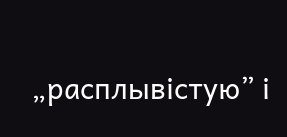„расплывістую” і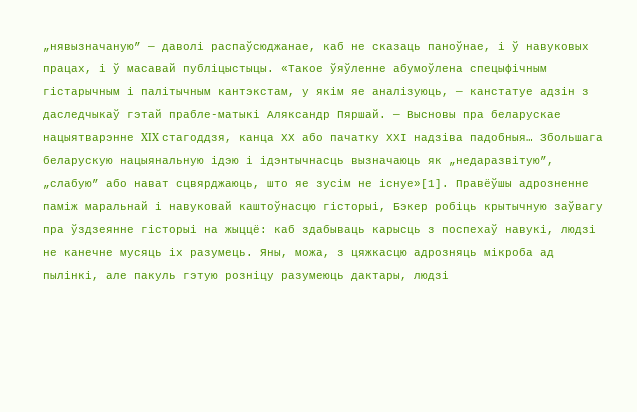„нявызначаную” — даволі распаўсюджанае, каб не сказаць паноўнае, і ў навуковых працах, і ў масавай публіцыстыцы. «Такое ўяўленне абумоўлена спецыфічным гістарычным і палітычным кантэкстам, у якім яе аналізуюць, — канстатуе адзін з даследчыкаў гэтай прабле-матыкі Аляксандр Пяршай. — Высновы пра беларускае нацыятварэнне XIX стагоддзя, канца ХХ або пачатку ХХI надзіва падобныя… Збольшага беларускую нацыянальную ідэю і ідэнтычнасць вызначаюць як „недаразвітую”, „слабую” або нават сцвярджаюць, што яе зусім не існуе»[1]. Правёўшы адрозненне паміж маральнай і навуковай каштоўнасцю гісторыі, Бэкер робіць крытычную заўвагу пра ўздзеянне гісторыі на жыццё: каб здабываць карысць з поспехаў навукі, людзі не канечне мусяць іх разумець. Яны, можа, з цяжкасцю адрозняць мікроба ад пылінкі, але пакуль гэтую розніцу разумеюць дактары, людзі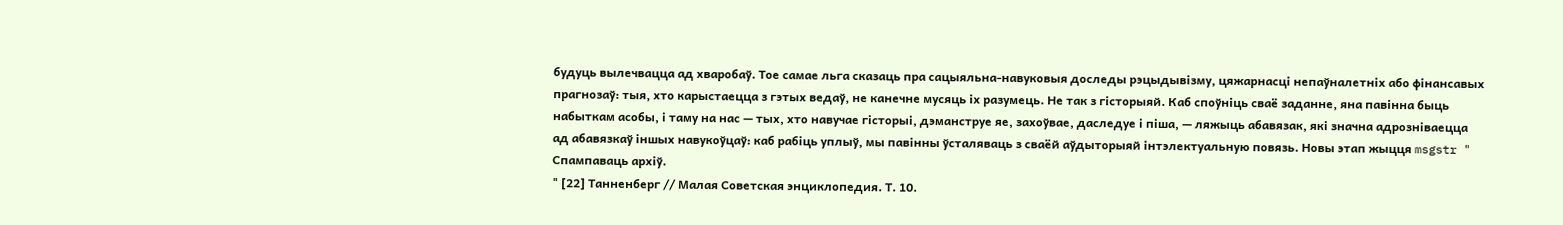будуць вылечвацца ад хваробаў. Тое самае льга сказаць пра сацыяльна-навуковыя доследы рэцыдывізму, цяжарнасці непаўналетніх або фінансавых прагнозаў: тыя, хто карыстаецца з гэтых ведаў, не канечне мусяць іх разумець. Не так з гісторыяй. Каб споўніць сваё заданне, яна павінна быць набыткам асобы, і таму на нас — тых, хто навучае гісторыі, дэманструе яе, захоўвае, даследуе і піша, — ляжыць абавязак, які значна адрозніваецца ад абавязкаў іншых навукоўцаў: каб рабіць уплыў, мы павінны ўсталяваць з сваёй аўдыторыяй інтэлектуальную повязь. Новы этап жыцця msgstr "
Спампаваць архіў.
" [22] Танненберг // Малая Советская энциклопедия. Т. 10.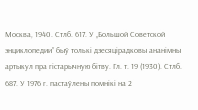Москва, 1940. Стлб. 617. У „Большой Советской энциклопедии” быў толькі дзесяцірадковы ананімны артыкул пра гістарычную бітву. Гл. т. 19 (1930). Стлб. 687. У 1976 г. пастаўлены помнікі на 2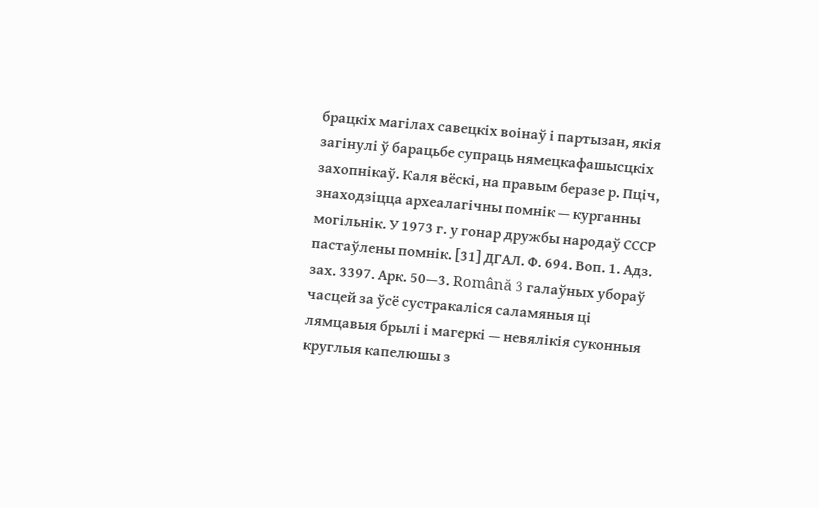брацкіх магілах савецкіх воінаў і партызан, якія загінулі ў барацьбе супраць нямецкафашысцкіх захопнікаў. Каля вёскі, на правым беразе р. Пціч, знаходзіцца археалагічны помнік — курганны могільнік. У 1973 г. у гонар дружбы народаў СССР пастаўлены помнік. [31] ДГАЛ. Ф. 694. Воп. 1. Адз. зах. 3397. Арк. 50—3. Română 3 галаўных убораў часцей за ўсё сустракаліся саламяныя ці лямцавыя брылі і магеркі — невялікія суконныя круглыя капелюшы з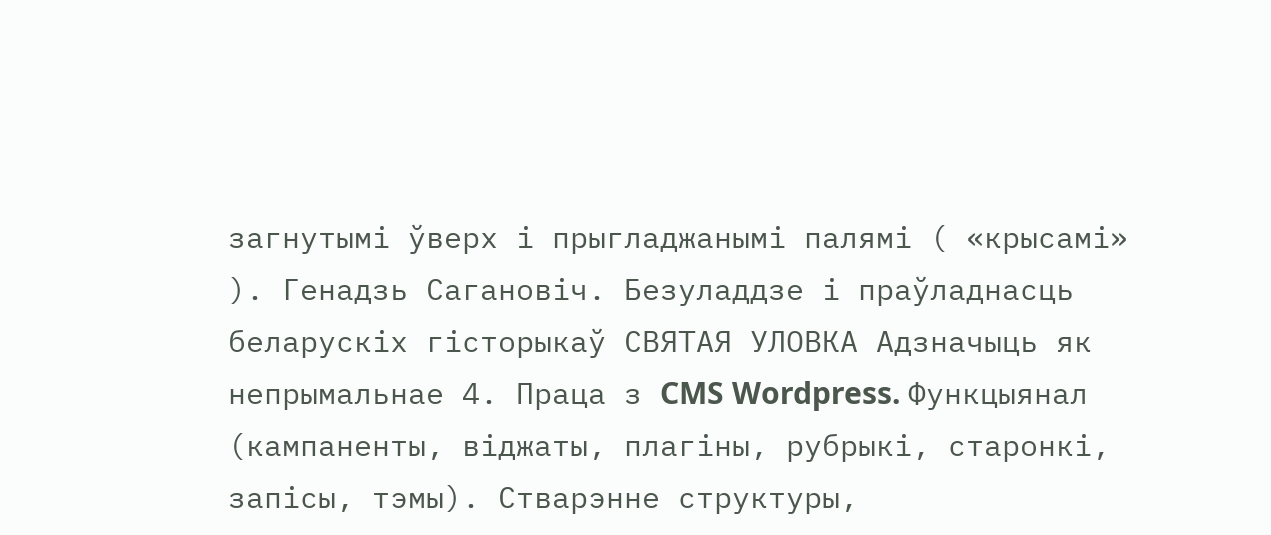загнутымі ўверх і прыгладжанымі палямі ( «крысамі» ). Генадзь Сагановіч. Безуладдзе і праўладнасць беларускіх гісторыкаў СВЯТАЯ УЛОВКА Адзначыць як непрымальнае 4. Праца з CMS Wordpress. Функцыянал (кампаненты, віджаты, плагіны, рубрыкi, старонкi, запiсы, тэмы). Стварэнне структуры,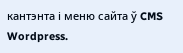кантэнта і меню сайта ў CMS Wordpress.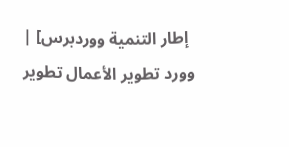إطار التنمية ووردبرس] | وورد تطوير الأعمال تطوير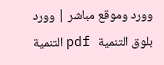وورد وموقع مباشر | وورد التنمية pdf بلوق التنمية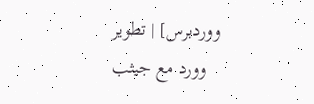ووردبرس] | تطوير وورد مع جيثب